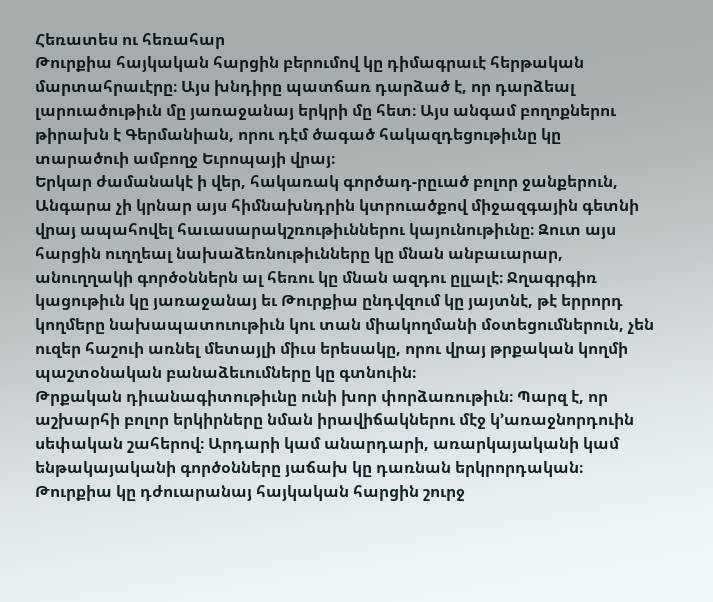Հեռատես ու հեռահար
Թուրքիա հայկական հարցին բերումով կը դիմագրաւէ հերթական մարտահրաւէրը։ Այս խնդիրը պատճառ դարձած է, որ դարձեալ լարուածութիւն մը յառաջանայ երկրի մը հետ։ Այս անգամ բողոքներու թիրախն է Գերմանիան, որու դէմ ծագած հակազդեցութիւնը կը տարածուի ամբողջ Եւրոպայի վրայ։
Երկար ժամանակէ ի վեր, հակառակ գործադ-րըւած բոլոր ջանքերուն, Անգարա չի կրնար այս հիմնախնդրին կտրուածքով միջազգային գետնի վրայ ապահովել հաւասարակշռութիւններու կայունութիւնը։ Զուտ այս հարցին ուղղեալ նախաձեռնութիւնները կը մնան անբաւարար, անուղղակի գործօններն ալ հեռու կը մնան ազդու ըլլալէ։ Ջղագրգիռ կացութիւն կը յառաջանայ եւ Թուրքիա ընդվզում կը յայտնէ, թէ երրորդ կողմերը նախապատուութիւն կու տան միակողմանի մօտեցումներուն, չեն ուզեր հաշուի առնել մետայլի միւս երեսակը, որու վրայ թրքական կողմի պաշտօնական բանաձեւումները կը գտնուին։
Թրքական դիւանագիտութիւնը ունի խոր փորձառութիւն։ Պարզ է, որ աշխարհի բոլոր երկիրները նման իրավիճակներու մէջ կ՚առաջնորդուին սեփական շահերով։ Արդարի կամ անարդարի, առարկայականի կամ ենթակայականի գործօնները յաճախ կը դառնան երկրորդական։
Թուրքիա կը դժուարանայ հայկական հարցին շուրջ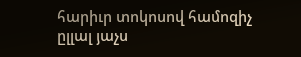հարիւր տոկոսով համոզիչ ըլլալ յաչս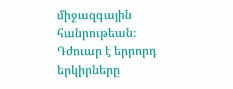միջազգային հանրութեան։ Դժուար է երրորդ երկիրները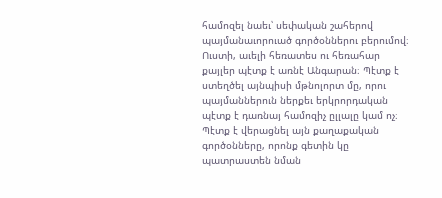համոզել նաեւ՝ սեփական շահերով պայմանաւորուած գործօններու բերումով։ Ուստի, աւելի հեռատես ու հեռահար քայլեր պէտք է առնէ Անգարան։ Պէտք է ստեղծել այնպիսի մթնոլորտ մը, որու պայմաններուն ներքեւ երկրորդական պէտք է դառնայ համոզիչ ըլլալը կամ ոչ։ Պէտք է վերացնել այն քաղաքական գործօնները, որոնք գետին կը պատրաստեն նման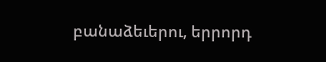բանաձեւերու, երրորդ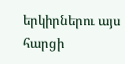երկիրներու այս հարցի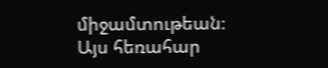միջամտութեան։
Այս հեռահար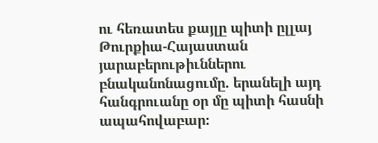ու հեռատես քայլը պիտի ըլլայ Թուրքիա-Հայաստան յարաբերութիւններու բնականոնացումը. երանելի այդ հանգրուանը օր մը պիտի հասնի ապահովաբար։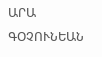ԱՐԱ ԳՕՉՈՒՆԵԱՆ